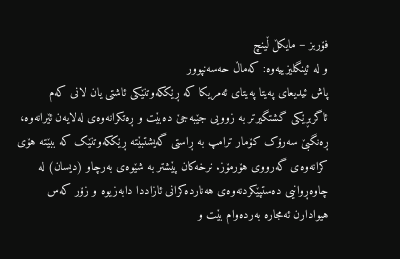فۆربز – مایکڵ ڵینچ
و لە ئینگلیزییەوە: کەماڵ حەسەنپوور
پاش ئیدیعای پەیتا پەیتای ئەمریکا کە ڕێککەوتنێکی ئاشتی یان لانی کەم ئاگربڕێکی گشتگیرتر بە زوویی جێبەجێ دەبێت و ڕەتکرانەوەی لەلایەن ئێرانەوە، ڕەنگبێ سەرۆک کۆمار ترامپ بە ڕاستی گەیشتبێتە ڕێککەوتنێک کە ببێتە هۆی کرانەوەی گەرووی هۆرمۆز. نرخەکان پێشتر بە شێوەی بەرچاو (دیسان) لە چاوەڕوانیی دەستپێکردنەوەی هەناردەکرانی ئازاددا دابەزیوە و زۆر کەس هیوادارن ئەمجارە بەردەوام بێت و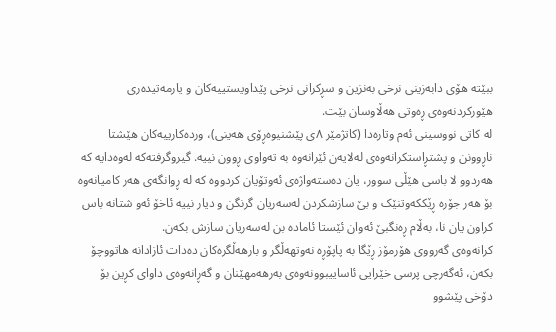ببێتە هۆی دابەزینی نرخی بەنزین و سڕکرانی نرخی پێداویستییەکان و یارمەتیدەری هێورکردنەوەی ڕەوتی هەڵاوسان بێت.
لە کاتی نووسینی ئەم وتارەدا (کاتژمێر ٨ی پێشنیوەڕۆی هەینی)، وردەکارییەکان هێشتا ناڕوونن و پشتڕاستکرانەوەی لەلایەن ئێرانەوە بە تەواوی ڕوون نییە. گیروگرفتەکە لەوەدایە کە هەردوو لا باسی هێڵی سوور، یان دەستەواژەی ئەوتۆیان کردووە کە لە ڕوانگەی هەر کامیانەوە بۆ هەر جۆرە ڕێککەوتنێک و بێ سازشکردن لەسەریان گرنگن و دیار نییە ئاخۆ ئەو شتانە باس کراون یان نا، بەڵام ڕەنگبێ ئەوان ئێستا ئامادە بن لەسەریان سازش بکەن.
کرانەوەی گەرووی هۆرمۆز ڕێگا بە پاپۆڕە نەوتهەڵگر و بارهەڵگرەکان دەدات ئازادانە هاتووچۆ بکەن، ئەگەرچی پرسی خێرایی ئاساییبوونەوەی بەرهەمهێنان و گەڕانەوەی داوای کڕین بۆ دۆخی پێشوو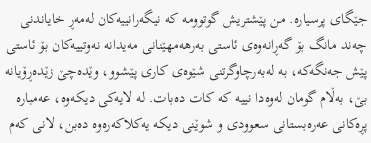جێگای پرسیارە. من پێشتریش گوتوومە کە نیگەرانییەکان لەمەڕ خایاندنی چەند مانگ بۆ گەڕانەوەی ئاستی بەرهەمهێنانی مەیدانە نەوتییەکان بۆ ئاستی پێش جەنگەکە، بە لەبەرچاوگرتنی شێوەی کاری پێشوو، وێدەچێ زێدەڕۆیانە بێ، بەڵام گومان لەوەدا نییە کە کات دەبات. لە لایەکی دیکەوە، عەمبارە پڕەکانی عەرەبستانی سعوودی و شوێنی دیکە یەکلاکەرەوە دەبن، لانی کەم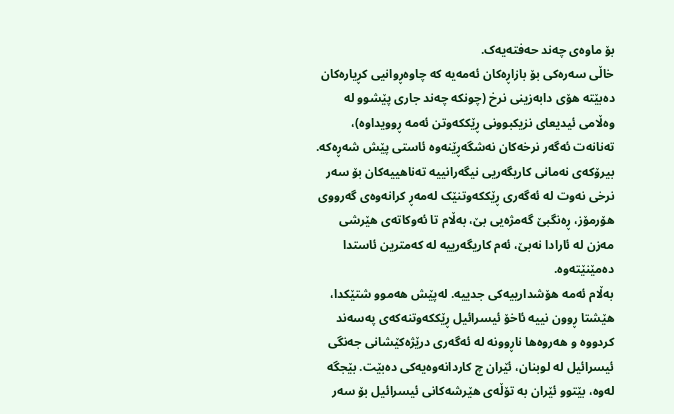بۆ ماوەی چەند حەفتەیەک.
خاڵی سەرەکی بۆ بازاڕەکان ئەمەیە کە چاوەڕوانیی كڕیارەکان دەبێتە هۆی دابەزینی نرخ (چونکە چەند جاری پێشوو لە وەڵامی ئیدیعای نزیکبوونی ڕێککەوتن ئەمە ڕوویداوە)، تەنانەت ئەگەر نرخەکان نەشگەڕێنەوە ئاستی پێش شەڕەکە. بیرۆکەی نەمانی کاریگەریی نیگەرانییە تەناهییەکان بۆ سەر نرخی نەوت لە ئەگەری ڕێککەوتنێک لەمەڕ کرانەوەی گەرووی هۆرمۆز، ڕەنگبێ گەمژەیی بێ، بەڵام تا ئەوکاتەی هێرشی مەزن لە ئارادا نەبێ، ئەم کاریگەرییە لە کەمترین ئاستدا دەمێنێتەوە.
بەڵام ئەمە هۆشدارییەکی جدییە. لەپێش هەموو شتێکدا، هێشتا ڕوون نییە ئاخۆ ئیسرائیل ڕێککەوتنەکەی پەسەند کردووە و هەروەها ناڕوونە لە ئەگەری درێژەکێشانی جەنگی ئیسرائیل لە لوبنان، ئێران چ کاردانەوەیەکی دەبێت. بێجگە لەوە، بێتوو ئێران بە تۆڵەی هێرشەکانی ئیسرائیل بۆ سەر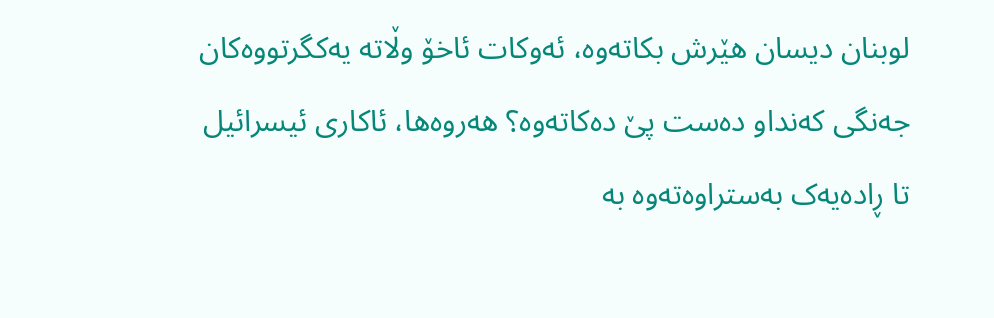لوبنان دیسان هێرش بکاتەوە، ئەوکات ئاخۆ وڵاتە یەکگرتووەکان جەنگی کەنداو دەست پێ دەکاتەوە؟ هەروەها، ئاکاری ئیسرائیل تا ڕادەیەک بەستراوەتەوە بە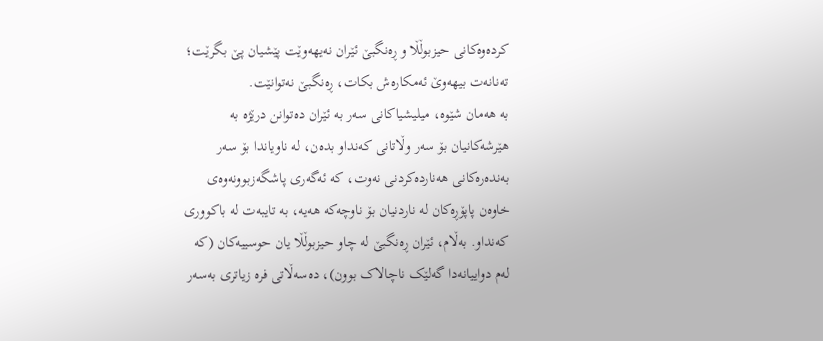کردەوەکانی حیزبوڵڵا و ڕەنگبێ ئێران نەیهەوێت پێشیان پێ بگرێت؛ تەنانەت بیهەوێ ئەمکارەش بکات، ڕەنگبێ نەتوانێت.
بە هەمان شێوە، میلیشیاکانی سەر بە ئێران دەتوانن درێژە بە هێرشەکانیان بۆ سەر وڵاتانی کەنداو بدەن، لە ناویاندا بۆ سەر بەندەرەکانی هەناردەکردنی نەوت، کە ئەگەری پاشگەزبوونەوەی خاوەن پاپۆڕەکان لە ناردنیان بۆ ناوچەکە هەیە، بە تایبەت لە باکووری کەنداو. بەڵام، ئێران ڕەنگبێ لە چاو حیزبوڵڵا یان حوسییەکان (کە لەم دواییانەدا گەلێک ناچالاک بوون)، دەسەڵاتی فرە زیاتری بەسەر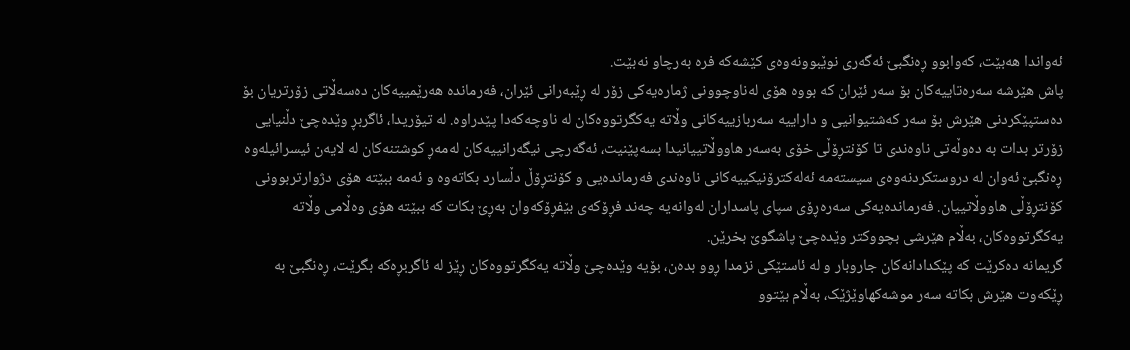ئەواندا هەبێت، کەوابوو ڕەنگبێ ئەگەری نوێبوونەوەی کێشەکە فرە بەرچاو نەبێت.
پاش هێرشە سەرەتاییەکان بۆ سەر ئێران کە بووە هۆی لەناوچوونی ژمارەیەکی زۆر لە ڕێبەرانی ئێران، فەرماندە هەرێمییەکان دەسەڵاتی زۆرتریان بۆ دەستپێکردنی هێرش بۆ سەر کەشتیوانیی و داراییە سەربازییەکانی وڵاتە یەکگرتووەکان لە ناوچەکەدا پێدراوە. لە تیۆریدا، ئاگربڕ وێدەچێ دڵنیایی زۆرتر بدات بە دەوڵەتی ناوەندی تا کۆنتڕۆڵی خۆی بەسەر هاووڵاتییانیدا بسەپێنیت، ئەگەرچی نیگەرانییەکان لەمەڕ کوشتنەکان لە لایەن ئیسرائیلەوە ڕەنگبێ ئەوان لە دروستکردنەوەی سیستەمە ئەلەکترۆنیکییەکانی ناوەندی فەرماندەیی و کۆنتڕۆڵ دڵسارد بکاتەوە و ئەمە ببێتە هۆی دژوارتربوونی کۆنتڕۆڵی هاووڵاتییان. فەرماندەیەکی سەرەڕۆی سپای پاسداران لەوانەیە چەند فڕۆکەی بێفڕۆکەوان بەڕێ بکات کە ببێتە هۆی وەڵامی وڵاتە یەکگرتووەکان، بەڵام هێرشی بچووکتر وێدەچێ پاشگوێ بخرێن.
گریمانە دەکرێت کە پێکدادانەکان جاروبار و لە ئاستێکی نزمدا ڕوو بدەن، بۆیە وێدەچێ وڵاتە یەکگرتووەکان ڕێز لە ئاگربڕەکە بگرێت، ڕەنگبێ بە ڕێکەوت هێرش بکاتە سەر موشەکهاوێژێک، بەڵام بێتوو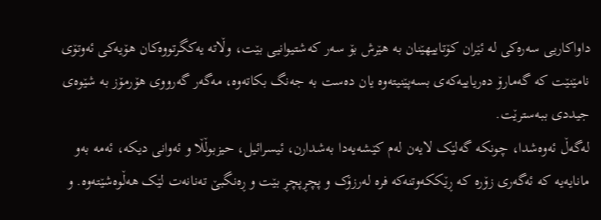داواکاریی سەرەکی لە ئێران کۆتاییهێنان بە هێرش بۆ سەر کەشتیوانیی بێت، وڵاتە یەکگرتووەکان هۆیەکی ئەوتۆی نامێنێت کە گەمارۆ دەریاییەکەی بسەپێنیتەوە یان دەست بە جەنگ بکاتەوە، مەگەر گەرووی هۆرمۆز بە شێوەی جیددی ببەسترێت.
لەگەڵ ئەوەشدا، چونکە گەلێک لایەن لەم کێشەیەدا بەشدارن، ئیسرائیل، حیزبوڵڵا و ئەوانی دیکە، ئەمە بەو مانایەیە کە ئەگەری زۆرە کە ڕێککەوتنەکە فرە لەرزۆک و پچڕپچڕ بێت و ڕەنگبێ تەنانەت لێک هەڵوەشێتەوە. و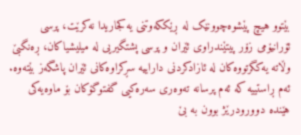بێتوو هیچ پێشوەچوونێک لە ڕێککەوتنی یەکجاریدا نەکرێت، پرسی ئۆرانیۆمی زۆر پیتێندراوی ئێران و پرسی پشتگیریی لە میلیشیاکان، ڕەنگبێ وڵاتە یەکگرتووەکان لە ئازادکردنی داراییە سڕکراوەکانی ئێران پاشگەز بێتەوە. ئەم ڕاستییە کە ئەم پرسانە تەوەری سەرەکیی گفتوگۆکان بۆ ماوەیەکی هێندە دوورودرێژ بوون بە بێ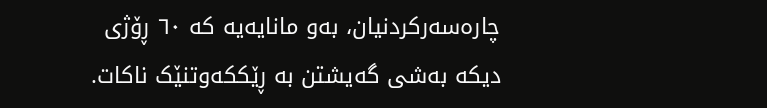چارەسەرکردنیان، بەو مانایەیە کە ٦٠ ڕۆژی دیکە بەشی گەیشتن بە ڕێککەوتنێک ناکات.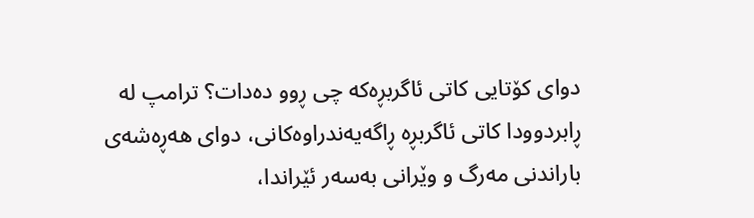دوای کۆتایی کاتی ئاگربڕەکە چی ڕوو دەدات؟ ترامپ لە ڕابردوودا کاتی ئاگربڕە ڕاگەیەندراوەکانی، دوای هەڕەشەی باراندنی مەرگ و وێرانی بەسەر ئێراندا،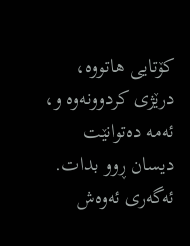کۆتایی هاتووە، درێژی کردوونەوە و، ئەمە دەتوانێت دیسان ڕوو بدات. ئەگەری ئەوەش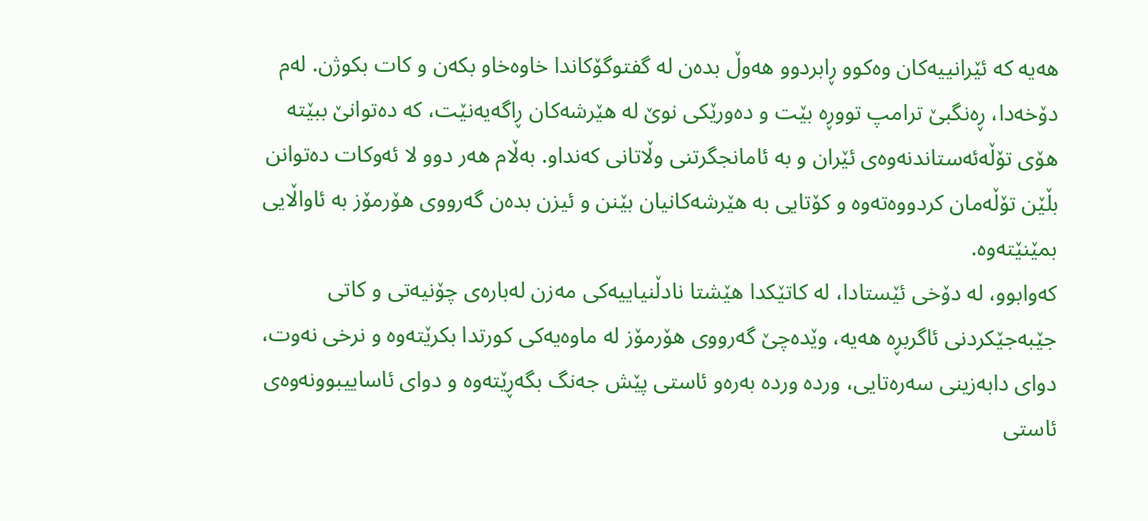هەیە کە ئێرانییەکان وەکوو ڕابردوو هەوڵ بدەن لە گفتوگۆکاندا خاوەخاو بکەن و کات بکوژن. لەم دۆخەدا، ڕەنگبێ ترامپ تووڕە بێت و دەورێکی نوێ لە هێرشەکان ڕاگەیەنێت، کە دەتوانێ ببێتە هۆی تۆڵەئەستاندنەوەی ئێران و بە ئامانجگرتنی وڵاتانی کەنداو. بەڵام هەر دوو لا ئەوکات دەتوانن بڵێن تۆڵەمان کردووەتەوە و کۆتایی بە هێرشەکانیان بێنن و ئیزن بدەن گەرووی هۆرمۆز بە ئاواڵایی بمێنێتەوە.
کەوابوو، لە دۆخی ئێستادا، لە کاتێکدا هێشتا نادڵنیاییەکی مەزن لەبارەی چۆنیەتی و کاتی جێبەجێکردنی ئاگربڕە هەیە، وێدەچێ گەرووی هۆرمۆز لە ماوەیەکی کورتدا بکرێتەوە و نرخی نەوت، دوای دابەزینی سەرەتایی، وردە وردە بەرەو ئاستی پێش جەنگ بگەڕێتەوە و دوای ئاساییبوونەوەی ئاستی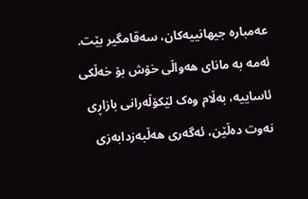عەمبارە جیهانییەکان، سەقامگیر بێت. ئەمە بە مانای هەواڵی خۆش بۆ خەڵکی ئاساییە، بەڵام وەک لێکۆڵەرانی بازاڕی نەوت دەڵێن، ئەگەری هەڵبەزدابەزی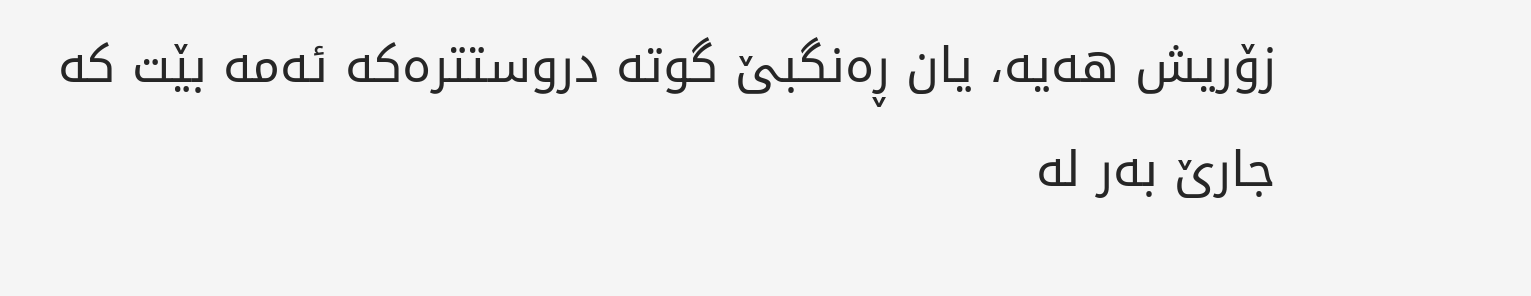زۆریش هەیە، یان ڕەنگبێ گوتە دروستترەکە ئەمە بێت کە جارێ بەر لە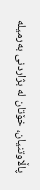پاڵاوتنیان، خۆتان لە بژاردنی بەرمیلە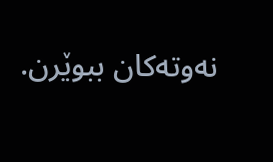نەوتەکان ببوێرن.